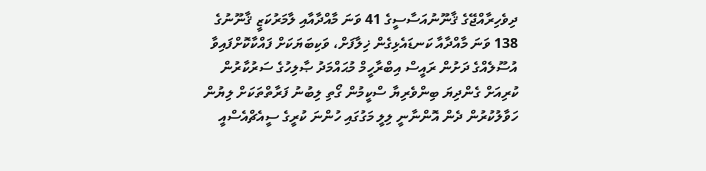ދިވެހިރާއްޖޭގެ ޤާނޫނުއަސާސީގެ 41 ވަނަ މާއްދާއާއި ލާމަރުކަޒީ ޤާނޫނުގެ 138 ވަނަ މާއްދާއާ ކަނޑައެޅިގެން ޚިލާފަށް، ވަކިބަޔަކަށް ފައްކާކޮށްފައިވާ އުސޫލެއްގެ ދަށުން ރައީސް އިބްރާހީމް މުޙައްމަދު ޞާލިހުގެ ސަރުކާރުން ކުރިއަށް ގެންދިޔަ ބިންވެރިޔާ ސްކީމުން ގޯތި ލިބުނު ފަރާތްތަކަށް ލިޔުން ހަވާލުކުރުން ދެން އޮންނާނީ ލިލީ މަގުގައި ހުންނަ ކުރީގެ ސީއެޗްއެސްއީ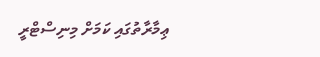ޢިމާރާތުގައި ކަމަށް މިނިސްޓްރީ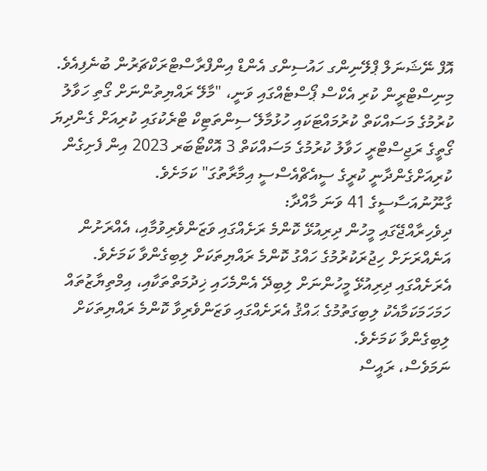އޮފް ނޭޝަނަލް ޕްލޭނިންގ ހައުސިންގ އެންޑް އިންފްރާސްޓްރަކްޗަރުން ބުނެފިއެވެ.
މިނިސްޓްރީން ކުރި އެކްސް ޕޯސްޓެއްގައި ވަނީ، "މާލޭ ރައްޔިތުންނަށް ގޯތި ހަވާލު ކުރުމުގެ މަސައްކަތް ކުރުމައްޓަކައި ހުޅުމާލޭ ސިންތަޓިކް ޓްރެކުގައި ކުރިއަށް ގެންދިޔަ ގޯތީގެ ރަޖިސްޓްރީ ހަވާލު ކުރުމުގެ މަސައްކަތް 3 އޮކްޓޯބަރ 2023 އިން ފެށިގެން ކުރިއަށްގެންދާނީ ކުރީގެ ސީއެޗްއެސްސީ އިމާރާތުގަ" ކަމަށެވެ.
ގާނޫނުއަސާސީގެ 41 ވަނަ މާއްދާ:
ދިވެހިރާއްޖޭގައި މީހުން ދިރިއުޅޭ ކޮންމެ ރަށެއްގައި ވަޒަންވެރިވުމާއި، އެއްރަށުން އަނެއްރަށަށް ހިޖުރަކުރުމުގެ ހައްގު ކޮންމެ ރައްޔިތަކަށް ލިބިގެންވާ ކަމަށެވެ.
އެރަށެއްގައި ދިރިއުޅޭ މީހުންނަށް ލިބިދޭ އެންމެހައި ޚިދުމަތްތަކާއި، އިމްތިޔާޒުތައް ހަމަހަމަކަމާއެކު ލިބިގަތުމުގެ ޙައްޤު އެރަށެއްގައި ވަޒަންވެރިވާ ކޮންމެ ރައްޔިތަކަށް ލިބިގެންވާ ކަމަށެވެ.
ނަމަވެސް، ރައީސް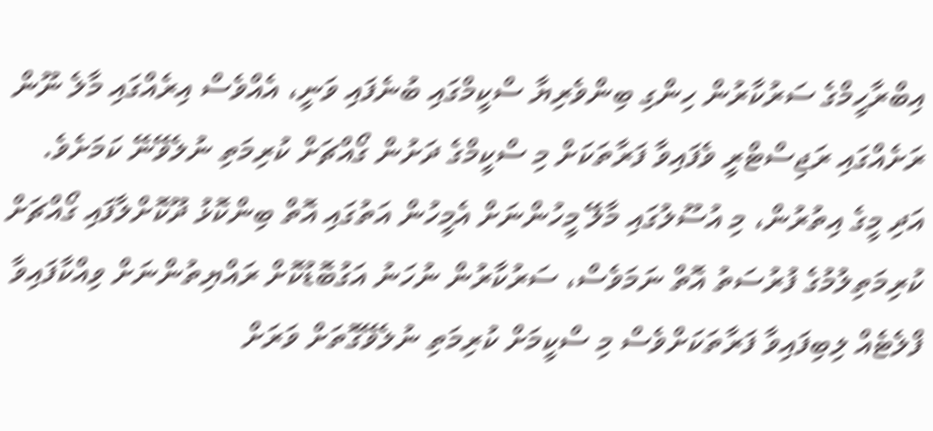އިބްރާހީމްގެ ސަރުކާރުން ހިންގި ބިންވެރިޔާ ސްކީމްގައި ބުނެފައި ވަނީ، އެއްވެސް އިރެއްގައި މާލެ ނޫން ރަށެއްގައި ރަޖިސްޓްރީ ވެފައިވާ ފަރާތަކަށް މި ސްކީމްގެ ދަށުން ގޯއްޗަށް ކުރިމަތި ނުލެވޭނޭ ކަމަށެވެ. އަދި މީގެ އިތުރުން، މި އުސޫލުގައި މާލޭ މީހުންނަށް އެމީހުން އަތުގައި އޮތް ބިންކޮޅު ދޫކޮށްލާފައި ގޯއްޗަށް ކުރިމަތިލުމުގެ ފުރުސަތު އޮތް ނަމަވެސް، ސަރުކާރުން ނުހަނު އަގުބޮޑުކޮށް ރައްޔިތުންނަށް ވިއްކާފައިވާ ފްލެޓެއް ލިބިފައިވާ ފަރާތަކަށްވެސް މި ސްކީމަށް ކުރިމަތި ނުލެވޭގޮތަށް ވަރަށް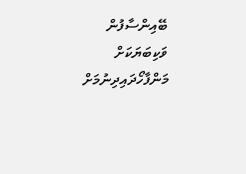ބޭއިންސާފުން ވަކިބަޔަކަށް މަންފާހޯދައިދިނުމަށް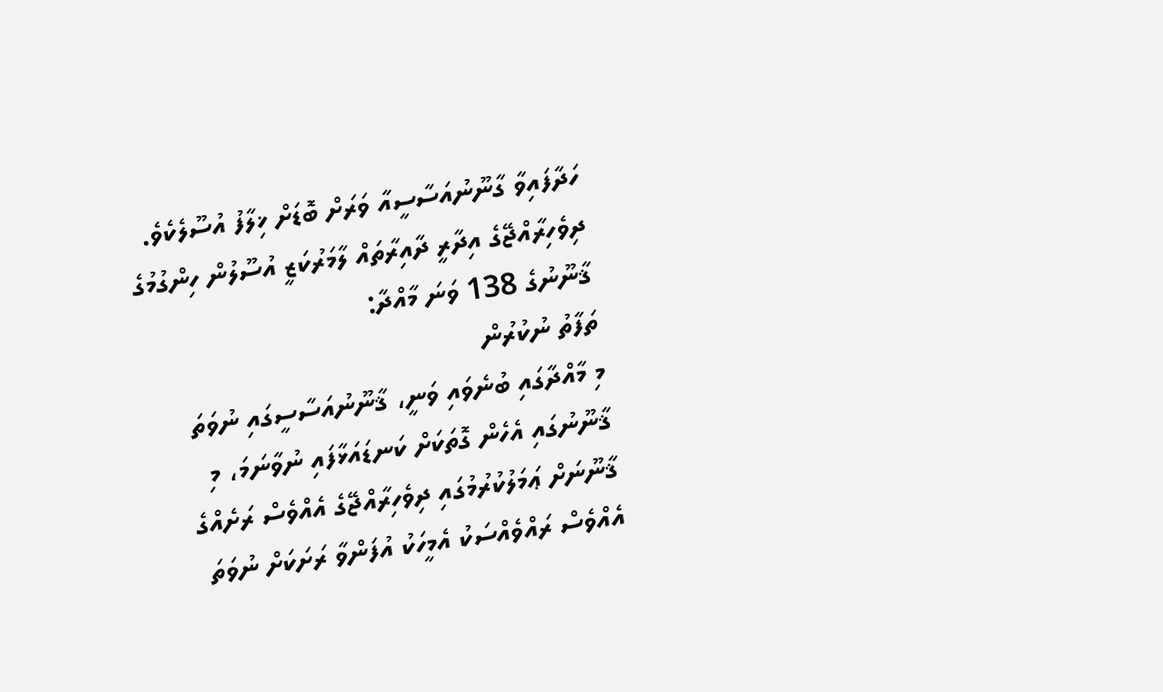ހަދާފައިވާ ގާނޫނުއަސާސީއާ ވަރަށް ބޮޑަށް ޚިލާފު އުސޫލެކެވެ.
ދިވެހިރާއްޖޭގެ އިދާރީ ދާއިރާތައް ލާމަރުކަޒީ އުސޫލުން ހިންގުމުގެ ޤާނޫނުގެ 138 ވަނަ މާއްދާ:
ތަފާތު ނުކުރުން
މި މާއްދާގައި ބުނެވައި ވަނީ، ޤާނޫނުއަސާސީގައި ނުވަތަ ޤާނޫނުގައި އެހެން ގޮތަކަށް ކަނޑައަޅާފައި ނުވާނަމަ، މި ޤާނޫނަށް ޢަމަލުކުރުމުގައި ދިވެހިރާއްޖޭގެ އެއްވެސް ރަށެއްގެ އެއްވެސް ރައްވެއްސަކު އެމީހަކު އުފަންވާ ރަށަކަށް ނުވަތަ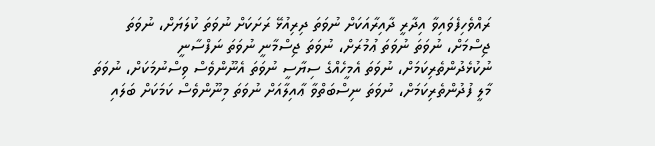ރައްވެހިފެވައިވާ އިދާރީ ދާއިރާއަކަށް ނުވަތަ ދިރިއުޅޭ ރަށަކަށް ނުވަތަ ކުލަޔަށް، ނުވަތަ ޖިސްމަށް، ނުވަތަ ނުވަތަ ޢުމުރަށް، ނުވަތަ ޖިސްމާނީ ނުވަތަ ނަފްސާނީ ނުކުޅެދުންތެރިކަމަށް، ނުވަތަ އެމީހެއްގެ ސިޔާސީ ނުވަތަ އެނޫންވެސް ވިސްނުމަކަށް، ނުވަތަ މާލީ ފުދުންތެރިކަމަށް، ނުވަތަ ނިސްބަތްވާ ޢާއިލާއަށް ނުވަތަ މިނޫންވެސް ކަމަކަށް ބަލައި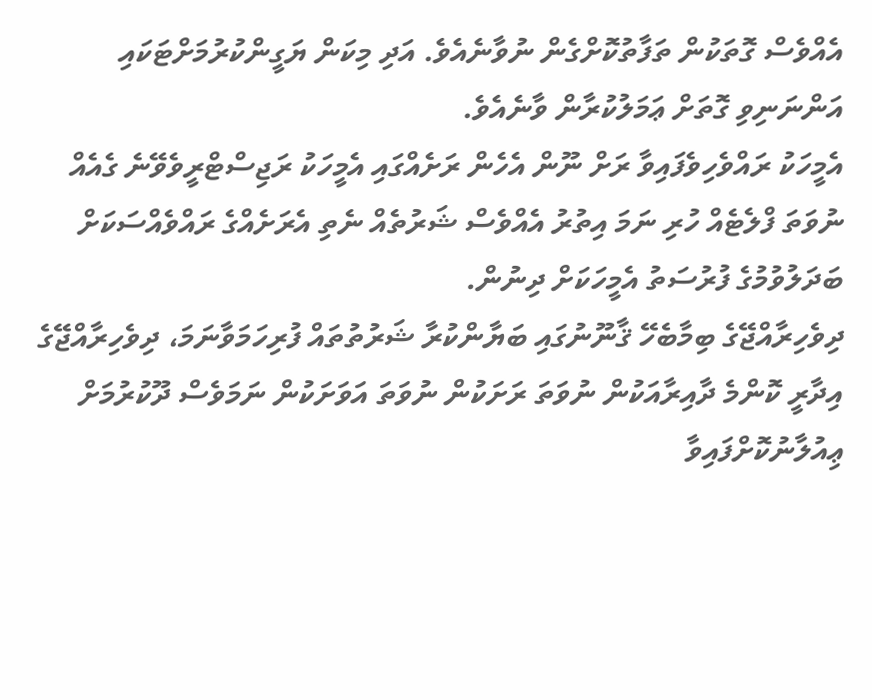އެއްވެސް ގޮތަކުން ތަފާތުކޮށްގެން ނުވާނެއެވެ. އަދި މިކަން ޔަގީންކުރުމަށްޓަކައި އަންނަނިވި ގޮތަށް ޢަމަލުކުރާން ވާނެއެވެ.
އެމީހަކު ރައްވެހިވެފައިވާ ރަށް ނޫން އެހެން ރަށެއްގައި އެމީހަކު ރަޖިސްޓްރީވެވޭނެ ގެއެއް ނުވަތަ ފްލެޓެއް ހުރި ނަމަ އިތުރު އެއްވެސް ޝަރުތެއް ނެތި އެރަށެއްގެ ރައްވެއްސަކަށް ބަދަލުވުމުގެ ފުރުސަތު އެމީހަކަށް ދިނުން.
ދިވެހިރާއްޖޭގެ ބިމާބެހޭ ޤާނޫނުގައި ބަޔާންކުރާ ޝަރުތުތައް ފުރިހަމަވާނަމަ، ދިވެހިރާއްޖޭގެ އިދާރީ ކޮންމެ ދާއިރާއަކުން ނުވަތަ ރަށަކުން ނުވަތަ އަވަށަކުން ނަމަވެސް ދޫކުރުމަށް ޢިއުލާނުކޮށްފައިވާ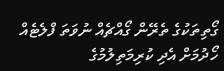ގޯތިތަކުގެ ތެރޭން ގޯއްޗެއް ނުވަތަ ފްލެޓެއް ހޯދުމަށް އެދި ކުރިމަތިލުމުގެ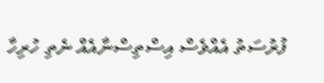ފުރުސަތު އެއްވެސް އިސްތިސްނާއެއް ނެތި ހުރިހާ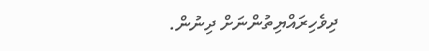ދިވެހިރައްޔިތުންނަށް ދިނުން.